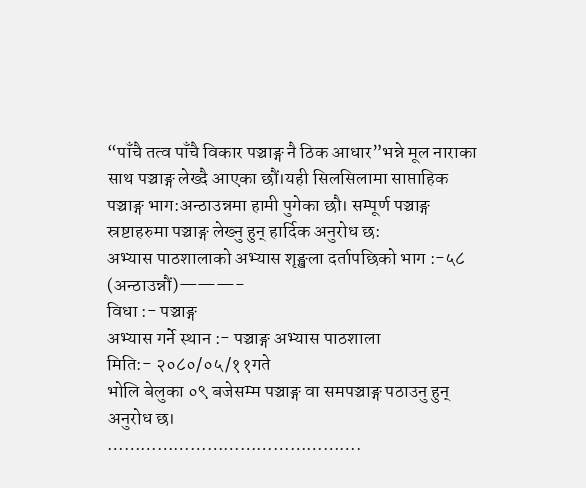“पाँचै तत्व पाँचै विकार पञ्चाङ्ग नै ठिक आधार”भन्ने मूल नाराका साथ पञ्चाङ्ग लेख्दै आएका छौं।यही सिलसिलामा साप्ताहिक पञ्चाङ्ग भाग:अन्ठाउन्नमा हामी पुगेका छौ। सम्पूर्ण पञ्चाङ्ग स्रष्टाहरुमा पञ्चाङ्ग लेख्नु हुन् हार्दिक अनुरोध छ:
अभ्यास पाठशालाको अभ्यास शृङ्खला दर्तापछिको भाग :-५८ (अन्ठाउन्नौं)———-
विधा :- पञ्चाङ्ग
अभ्यास गर्ने स्थान :- पञ्चाङ्ग अभ्यास पाठशाला
मिति:- २०८०/०५/११गते
भोलि बेलुका ०९ बजेसम्म पञ्चाङ्ग वा समपञ्चाङ्ग पठाउनु हुन् अनुरोध छ।
……………………………………….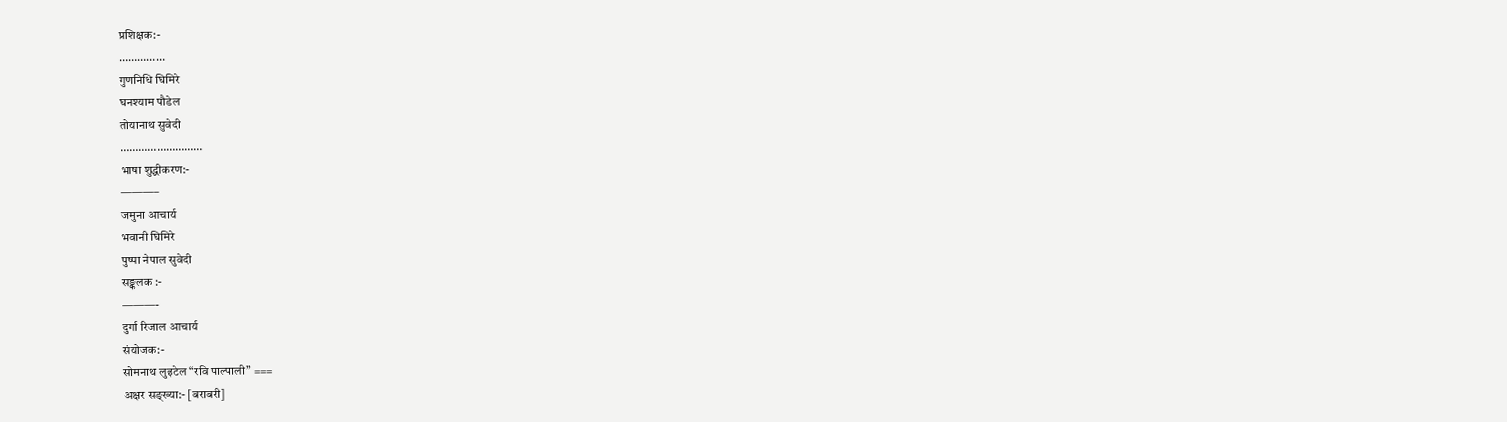प्रशिक्षक:-
……………
गुणनिधि घिमिरे
घनश्याम पौडेल
तोयानाथ सुवेदी
………………………
भाषा शुद्धीकरण:-
———–
जमुना आचार्य
भवानी घिमिरे
पुष्पा नेपाल सुवेदी
सङ्कलक :-
———-
दुर्गा रिजाल आचार्य
संयोजक:-
सोमनाथ लुइटेल “रवि पाल्पाली” ===
अक्षर सङ्ख्या:- [बराबरी]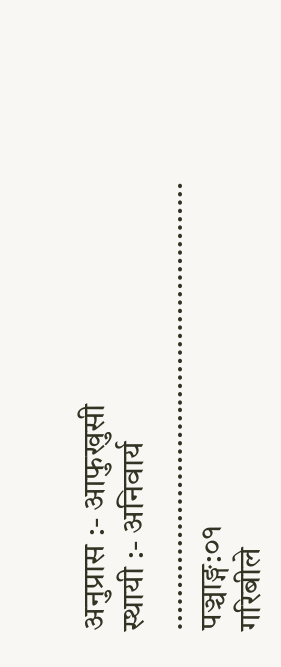अनुप्रास :- आफुखुसी
स्थायी :- अनिवार्य
………………………………………………
पञ्चाङ्ग:०१
गरिबीले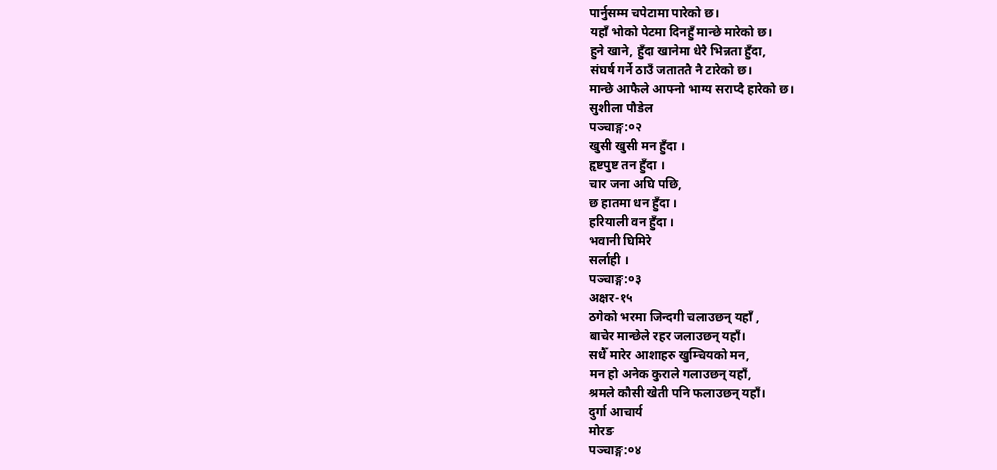पार्नुसम्म चपेटामा पारेको छ।
यहाँ भोको पेटमा दिनहुँ मान्छे मारेको छ।
हुने खाने, हुँदा खानेमा धेरै भिन्नता हुँदा,
संघर्ष गर्ने ठाउँ जताततै नै टारेको छ।
मान्छे आफैले आफ्नो भाग्य सराप्दै हारेको छ।
सुशीला पौडेल
पञ्चाङ्ग:०२
खुसी खुसी मन हुँदा ।
हृष्टपुष्ट तन हुँदा ।
चार जना अघि पछि,
छ हातमा धन हुँदा ।
हरियाली वन हुँदा ।
भवानी घिमिरे
सर्लाही ।
पञ्चाङ्ग:०३
अक्षर-१५
ठगेको भरमा जिन्दगी चलाउछन् यहाँ ,
बाचेर मान्छेले रहर जलाउछन् यहाँ।
सधैँ मारेर आशाहरु खुम्चियको मन,
मन हो अनेक कुराले गलाउछन् यहाँ,
श्रमले कौसी खेती पनि फलाउछन् यहाँ।
दुर्गा आचार्य
मोरङ
पञ्चाङ्ग:०४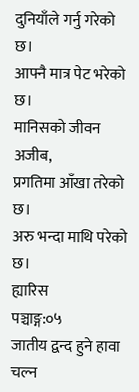दुनियाँले गर्नु गरेको छ।
आफ्नै मात्र पेट भरेको छ।
मानिसको जीवन अजीब,
प्रगतिमा आँखा तरेको छ।
अरु भन्दा माथि परेको छ।
ह्यारिस
पञ्चाङ्ग:०५
जातीय द्वन्द हुने हावा चल्न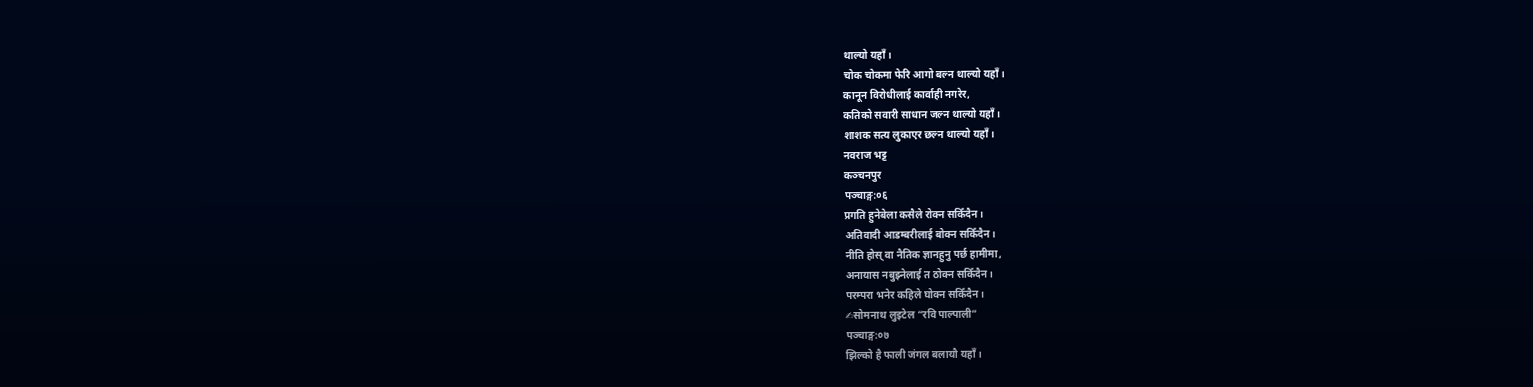थाल्यो यहाँ।
चोक चोकमा फेरि आगो बल्न थाल्यो यहाँ।
कानून विरोधीलाई कार्वाही नगरेर,
कतिको सवारी साधान जल्न थाल्यो यहाँ।
शाशक सत्य लुकाएर छल्न थाल्यो यहाँ।
नवराज भट्ट
कञ्चनपुर
पञ्चाङ्ग:०६
प्रगति हुनेबेला कसैले रोक्न सकिँदैन।
अतिवादी आडम्बरीलाई बोक्न सकिँदैन।
नीति होस् वा नैतिक ज्ञानहुनु पर्छ हामीमा,
अनायास नबुझ्नेलाई त ठोक्न सकिँदैन।
परम्परा भनेर कहिले घोक्न सकिँदैन।
✍सोमनाथ लुइटेल “रवि पाल्पाली”
पञ्चाङ्ग:०७
झिल्को है फाली जंगल बलायौ यहाँ।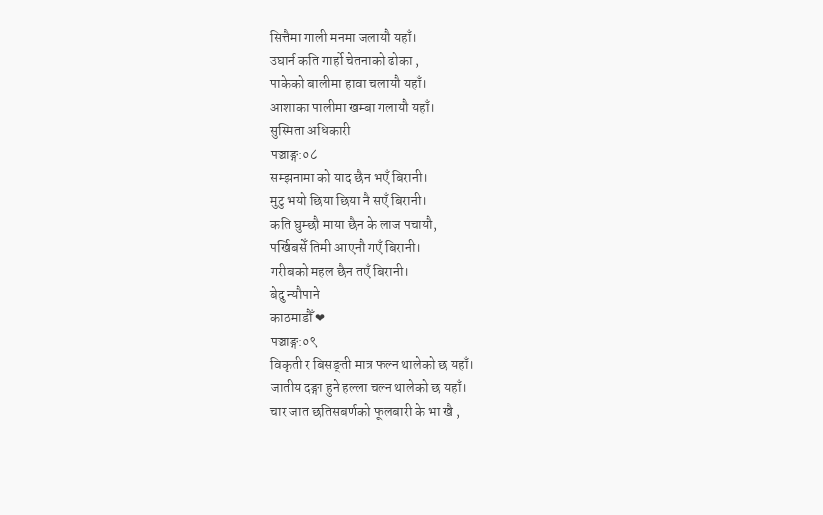सित्तैमा गाली मनमा जलायौ यहाँ।
उघार्न कति गार्हो चेतनाको ढोका ,
पाकेको बालीमा हावा चलायौ यहाँ।
आशाका पालीमा खम्बा गलायौ यहाँ।
सुस्मिता अधिकारी
पञ्चाङ्ग:०८
सम्झनामा को याद छैन भएँ बिरानी।
मुटु भयो छिया छिया नै सएँ बिरानी।
कति घुम्छौ माया छैन के लाज पचायौ,
पर्खिबसेँ तिमी आएनौ गएँ बिरानी।
गरीबको महल छैन तएँ बिरानी।
बेदु न्यौपाने
काठमाडौँ ❤
पञ्चाङ्ग:०९
विकृती र बिसङ्ती मात्र फल्न थालेको छ यहाँ।
जातीय दङ्गा हुने हल्ला चल्न थालेको छ यहाँ।
चार जात छतिसबर्णको फूलबारी के भा खै ,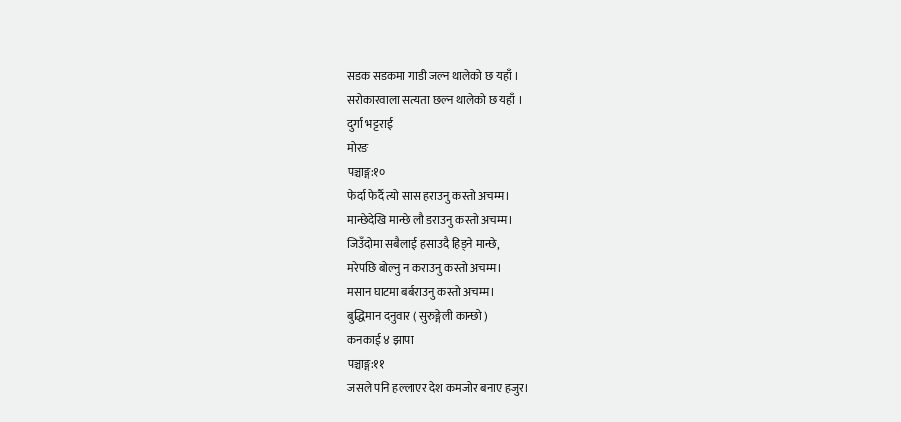सडक सडकमा गाडी जल्न थालेको छ यहाँ ।
सरोकारवाला सत्यता छल्न थालेको छ यहाँ ।
दुर्गा भट्टराई
मोरङ
पञ्चाङ्ग:१०
फेर्दा फेर्दै त्यो सास हराउनु कस्तो अचम्म।
मान्छेदेखि मान्छे लौ डराउनु कस्तो अचम्म।
जिउँदोमा सबैलाई हसाउदै हिड्ने मान्छे,
मरेपछि बोल्नु न कराउनु कस्तो अचम्म।
मसान घाटमा बर्बराउनु कस्तो अचम्म।
बुद्धिमान दनुवार ( सुरुङ्गेली कान्छो )
कनकाई ४ झापा
पञ्चाङ्ग:११
जसले पनि हल्लाएर देश कमजोर बनाए हजुर।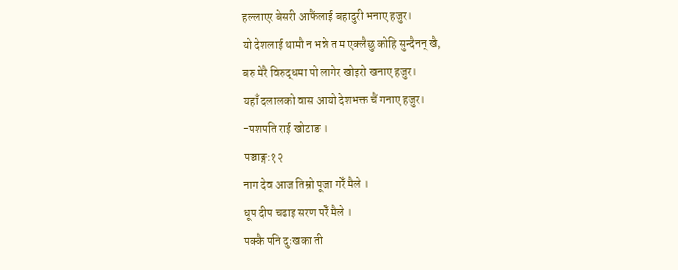हल्लाएर बेसरी आफैंलाई बहादुरी भनाए हजुर।
यो देशलाई थामौ न भन्ने त म एक्लैछु कोहि सुन्दैनन् खै,
बरु मेरै विरुद्धमा पो लागेर खोइरो खनाए हजुर।
यहाँ दलालको वास आयो देशभक्त चैं गनाए हजुर।
-पशपति राई खोटाङ ।
पञ्चाङ्ग:१२
नाग देव आज तिम्रो पूजा गरेँ मैले ।
धूप दीप चढाइ सरण परेँ मैले ।
पक्कै पनि दुःखका ती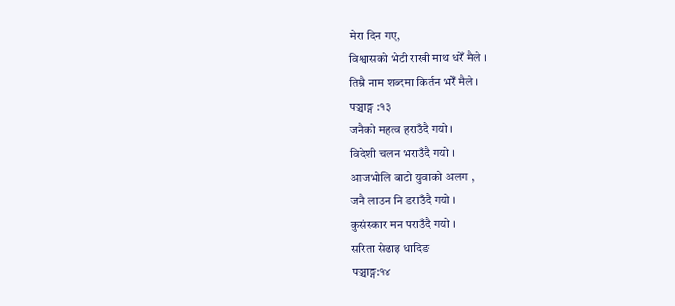मेरा दिन गए,
विश्वासको भेटी राखी माथ धरेँ मैले ।
तिम्रै नाम शब्दमा किर्तन भरेँ मैले ।
पञ्चाङ्ग :१३
जनैको महत्व हराउँदै गयो ।
विदेशी चलन भराउँदै गयो ।
आजभोलि बाटो युवाको अलग ,
जनै लाउन नि डराउँदै गयो ।
कुसंस्कार मन पराउँदै गयो ।
सरिता सेढाइ धादिङ
पञ्चाङ्ग:१४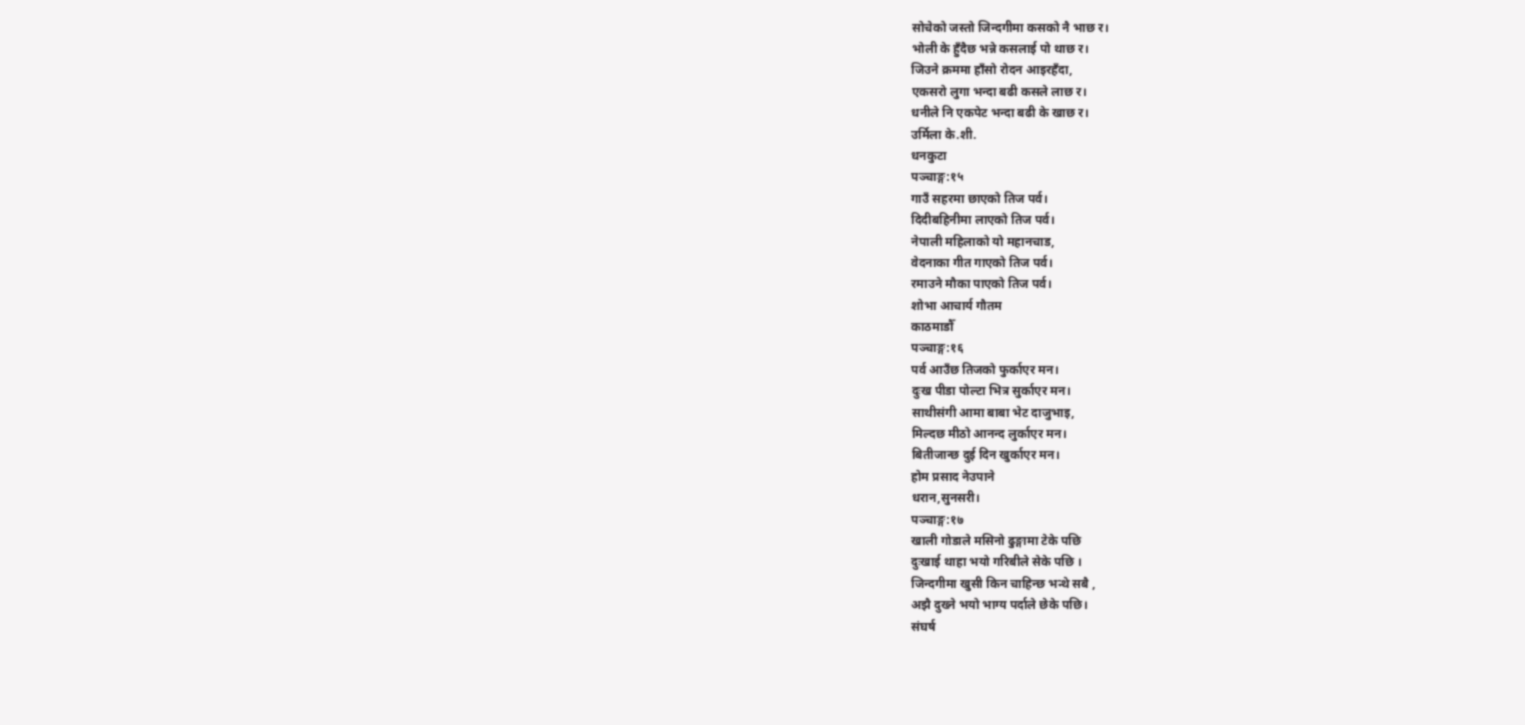सोचेको जस्तो जिन्दगीमा कसको नै भाछ र।
भोली के हुँदैछ भन्ने कसलाई पो थाछ र।
जिउने क्रममा हाँसो रोदन आइरहँदा,
एकसरो लुगा भन्दा बढी कसले लाछ र।
धनीले नि एकपेट भन्दा बढी के खाछ र।
उर्मिला के.शी.
धनकुटा
पञ्चाङ्ग:१५
गाउँ सहरमा छाएको तिज पर्व।
दिदीबहिनीमा लाएको तिज पर्व।
नेपाली महिलाको यो महानचाड,
वेदनाका गीत गाएको तिज पर्व।
रमाउने मौका पाएको तिज पर्व।
शोभा आचार्य गौतम
काठमाडौँ
पञ्चाङ्ग:१६
पर्व आउँछ तिजको फुर्काएर मन।
दुःख पीडा पोल्टा भित्र सुर्काएर मन।
साथीसंगी आमा बाबा भेट दाजुभाइ,
मिल्दछ मीठो आनन्द लुर्काएर मन।
बितीजान्छ दुई दिन खुर्काएर मन।
होम प्रसाद नेउपाने
धरान,सुनसरी।
पञ्चाङ्ग:१७
खाली गोडाले मसिनो ढुङ्गामा टेके पछि
दुःखाई थाहा भयो गरिबीले सेके पछि ।
जिन्दगीमा खुसी किन चाहिन्छ भन्थे सबै ,
अझै दुख्ने भयो भाग्य पर्दाले छेके पछि।
संघर्ष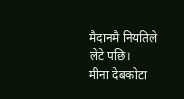मैदानमै नियतिले लेटे पछि।
मीना देबकोटा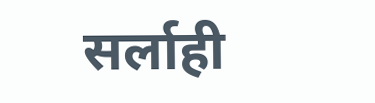सर्लाही